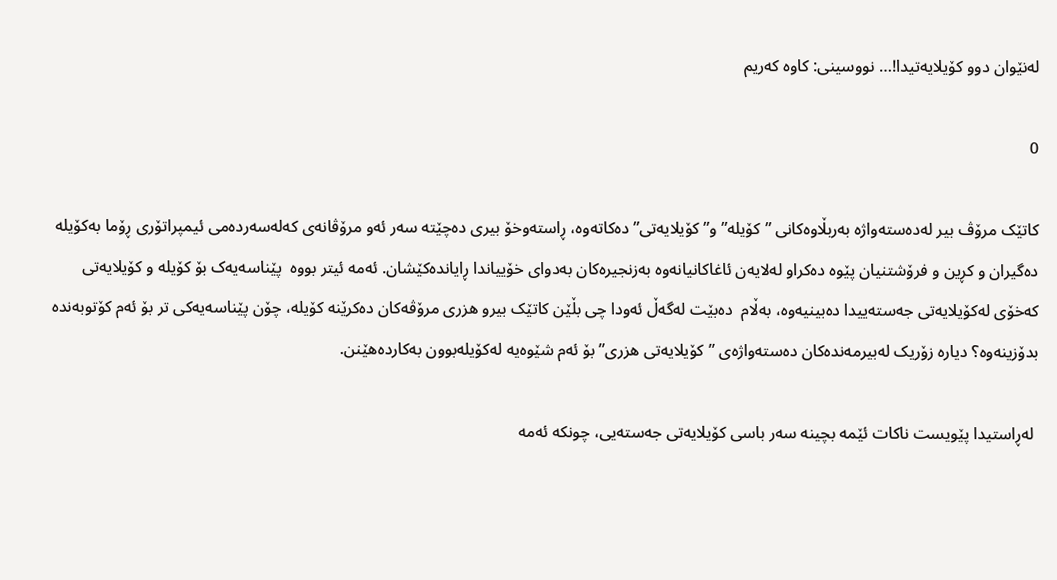لەنێوان دوو کۆیلایەتیدا!… نووسینی: کاوە کەریم

0

کاتێک مرۆڤ بیر لەدەستەواژە بەربڵاوەکانی ”کۆیلە” و” کۆیلایەتی” دەکاتەوە، ڕاستەوخۆ بیری دەچێتە سەر ئەو مرۆڤانەی کەلەسەردەمی ئیمپراتۆری ڕۆما بەکۆیلە دەگیران و کڕین و فرۆشتنیان پێوە دەکراو لەلایەن ئاغاکانیانەوە بەزنجیرەکان بەدوای خۆییاندا ڕایاندەکێشان. ئەمە ئیتر بووە  پێناسەیەک بۆ کۆیلە و کۆیلایەتی کەخۆی لەکۆیلایەتی جەستەییدا دەبینیەوە، بەڵام  دەبێت لەگەڵ ئەودا چی بڵێن کاتێک بیرو هزری مرۆڤەکان دەکرێنە کۆیلە، چۆن پێناسەیەکی تر بۆ ئەم کۆتوبەندە بدۆزینەوە؟ دیارە زۆریک لەبیرمەندەکان دەستەواژەی ”کۆیلایەتی هزری” بۆ ئەم شێوەیە لەکۆیلەبوون بەکاردەهێنن.

 لەڕاستیدا پێویست ناکات ئێمە بچینە سەر باسی کۆیلایەتی جەستەیی، چونکە ئەمە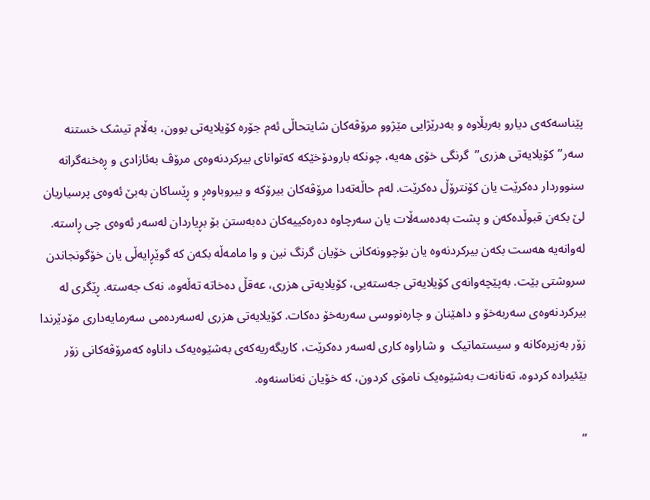پێناسەکەی دیارو بەربڵاوە و بەدرێژایی مێژوو مرۆڤەکان شایتحاڵی ئەم جۆرە کۆیلایەتی بوون، بەڵام تیشک خستنە سەر”کۆیلایەتی هزری”  گرنگی خۆی هەیە، چونکە بارودۆخێکە کەتوانای بیرکردنەوەی مرۆڤ بەئازادی و ڕەخنەگرانە سنووردار دەکرێت یان کۆنترۆڵ دەکرێت. لەم حاڵەتەدا مرۆڤەکان بیرۆکە و بیروباوەڕ و ڕێساکان بەبێ ئەوەی پرسیاریان لێ بکەن قبوڵدەکەن و پشت بەدەسەڵات یان سەرچاوە دەرەکییەکان دەبەستن بۆ بڕیاردان لەسەر ئەوەی چی ڕاستە. لەوانەیە هەست بکەن بیرکردنەوە یان بۆچوونەکانی خۆیان گرنگ نین و وا مامەڵە بکەن کە گوێڕایەڵی یان خۆگونجاندن سروشتی بێت. بەپێچەوانەی کۆیلایەتی جەستەیی، کۆیلایەتی هزری، عەقڵ دەخاتە تەڵەوە، نەک جەستە. ڕێگری لە بیرکردنەوەی سەربەخۆ و داهێنان و چارەنووسی سەربەخۆ دەکات. کۆیلایەتی هزری لەسەردەمی سەرمایەداری مۆدێرندا زۆر بەزیرەکانە و سیستماتیک  و شاراوە کاری لەسەر دەکرێت، کاریگەریەکەی بەشێوەیەک داناوە کەمرۆڤەکانی زۆر بێئیرادە کردوە، تەنانەت بەشێوەیک نامۆی کردون، کە خۆیان نەناسنەوە.

”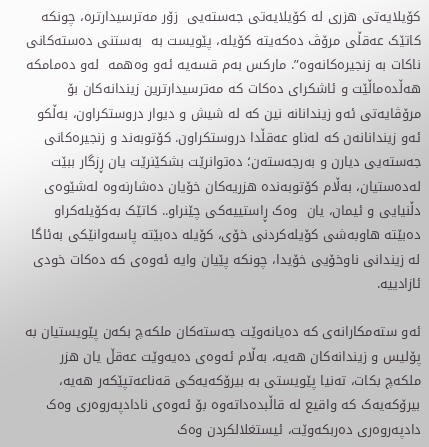کۆیلایەتی هزری لە کۆیلایەتی جەستەیی  زۆر مەترسیدارترە، چونکە کاتێک عەقڵی مرۆڤ دەکەیتە کۆیلە، پێویست بە  بەستنی دەستەکانی ناکات بە زنجیرەکانەوە”. مارکس بەم قسەیە ئەو وەهمە  لەو دەمامکە هەڵدەماڵێت و ئاشکرای دەکات کە مەترسیدارترین زیندانەکان بۆ مرۆڤایەتی ئەو زیندانانە نین کە لە شیش و دیوار دروستکراون، بەڵکو ئەو زیندانانەن کە لەناو عەقڵدا دروستکراون. کۆتوبەند و زنجیرەکانی جەستەیی دیارن و بەرجەستەن؛ دەتوانرێت بشکێنرێت یان ڕزگار ببێت لەدەستیان، بەڵام کۆتوبەندە هزریەکان خۆیان دەشارنەوە لەشێوەی دڵنیایی و ئیمان، یان  وەک ڕاستییەکی چێنراو.. کاتێک بەکۆیلەکراو دەبێتە هاوبەشی کۆیلەکردنی خۆی، کۆیلە دەبێتە پاسەوانێکی بەئاگا لە زیندانی ناوخۆیی خۆیدا، چونکە پێیان وایە ئەوەی کە دەکات خودی ئازادییە.

ئەو ستەمکارانەی کە دەیانەوێت جەستەکان ملکەچ بکەن پێویستیان بە پۆلیس و زیندانەکان هەیە، بەڵام ئەوەی دەیەوێت عەقڵ یان هزر ملکەچ بکات، تەنیا پێویستی بە بیرۆکەیەکی قەناعەتپێکەر هەیە، بیرۆکەیەک کە واقیع لە قاڵبدەداتەوە بۆ ئەوەی نادادپەروەری وەک دادپەروەری دەربکەوێت، ئیستغلالکردن وەک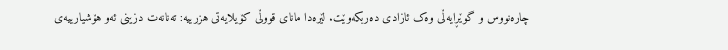چارەنووس و گوێڕایەڵی وەک ئازادی دەربکەوێت. لێرەدا مانای قووڵی کۆیلایەتی هزرییە: تەنانەت دزینی ئەو هۆشیارییەی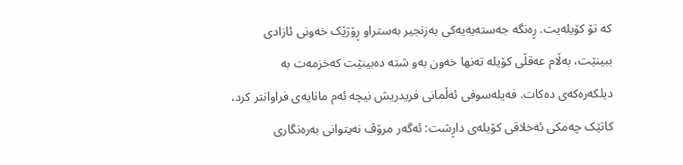کە تۆ کۆیلەیت. ڕەنگە جەستەیەیەکی بەزنجیر بەستراو ڕۆژێک خەونی ئازادی ببینێت، بەڵام عەقڵی کۆیلە تەنها خەون بەو شتە دەبینێت کەخزمەت بە دیلکەرەکەی دەکات. فەیلەسوفی ئەڵمانی فریدریش نیچە ئەم مانایەی فراوانتر کرد، کاتێک چەمکی ئەخلاقی کۆیلەی داڕشت: ئەگەر مرۆڤ نەیتوانی بەرەنگاری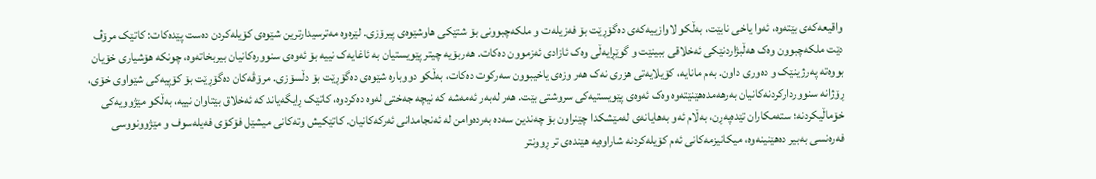واقیعەکەی بێتەوە، ئەوا یاخی نابێت، بەڵکو لاوازییەکەی دەگۆڕێت بۆ فەزیلەت و ملکەچبوونی بۆ شتێکی هاوشێوەی پیرۆزی. لێرەوە مەترسیدارترین شێوەی کۆیلەکردن دەست پێدەکات: کاتێک مرۆڤ دێت ملکەچبوون وەک هەڵبژاردنێکی ئەخلاقی ببینێت و گوێڕایەڵی وەک ئازادی ئەزموون دەکات. هەربۆیە چیتر پێویستیان بە ئاغایەک نییە بۆ ئەوەی سنوورەکانیان بیربخاتەوە، چونکە هۆشیاری خۆیان بووەتە پەرژینێک و دەوری داون. بەم مانایە، کۆیلایەتی هزری نەک هەر وزەی یاخیبوون سەرکوت دەکات، بەڵکو دووبارە شێوەی دەگۆڕێت بۆ دڵسۆزی. مرۆڤەکان دەگۆڕێت بۆ کۆپیەکی شێواوی خۆی، ڕۆژانە سنووردارکردنەکانیان بەرهەمدەهێنێتەوە وەک ئەوەی پێویستیەکی سروشتی بێت. هەر لەبەر ئەمەشە کە نیچە جەختی لەوە دەکردوە، کاتێک ڕایگەیاند کە ئەخلاق بێتاوان نییە، بەڵکو مێژوویەکی خۆماڵیکردنە؛ ستەمکاران تێدەپەڕن، بەڵام ئەو بەهایانەی لەمێشکدا چێنراون بۆ چەندین سەدە بەردەوامن لە ئەنجامدانی ئەرکەکانیان. کاتێکیش وتەکانی میشێل فۆکۆی فەیلەسوف و مێژوونووسی فەرەنسی بەبیر دەهێنینەوە، میکانیزمەکانی ئەم کۆیلەکردنە شاراوەیە هێندەی تر ڕوونتر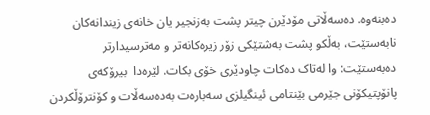دەبنەوە. دەسەڵاتی مۆدێرن چیتر پشت بەزنجیر یان خانەی زیندانەکان نابەستێت، بەڵکو پشت بەشتێکی زۆر زیرەکانەتر و مەترسیدارتر دەبەستێت: وا لەتاک دەکات چاودێری خۆی بکات. لێرەدا  بیرۆکەی پانۆپتیکۆنی جێرمی بێنتامی ئینگیلزی سەبارەت بەدەسەڵات و کۆنترۆڵکردن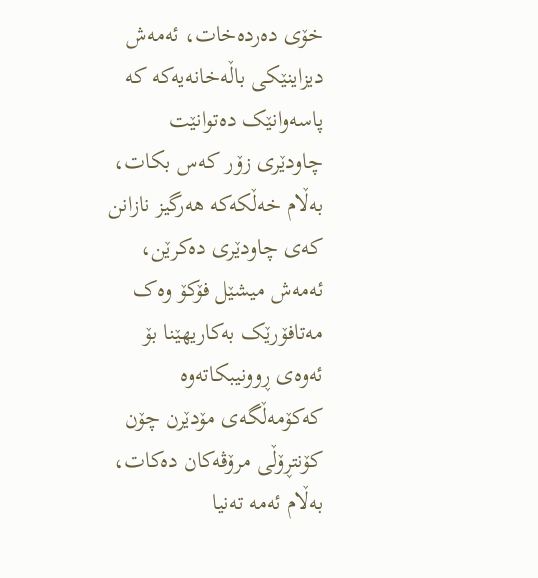خۆی دەردەخات، ئەمەش دیزاینێکی باڵەخانەیەکە کە پاسەوانێک دەتوانێت چاودێری زۆر کەس بکات، بەڵام خەڵکەکە هەرگیز نازانن کەی چاودێری دەکرێن، ئەمەش میشێل فۆکۆ وەک مەتافۆرێک بەکاریهێنا بۆ ئەوەی ڕوونیبکاتەوە کەکۆمەڵگەی مۆدێرن چۆن کۆنتڕۆڵی مرۆڤەکان دەکات، بەڵام ئەمە تەنیا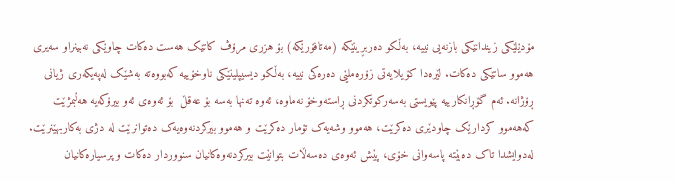مۆدێلێکی زیندانێکی بازنەیی نییە، بەڵکو دەربڕینێکە (مەتافۆرێکە) بۆ هزری مرۆڤ کاتێک هەست دەکات چاوێکی نەبینراو سەیری هەموو ساتێکی دەکات. لێرەدا کۆیلایەتی زۆرەملێی دەرەکی نییە، بەڵکو دیسیپلینێکی ناوخۆییە کەبووەتە بەشێک لەپەیکەری ژیانی ڕۆژانە. ئەم گۆڕانکارییە پێویستی بەسەرکوتکردنی ڕاستەوخۆ نەماوە، ئەوە تەنها بەسە بۆ عەقڵ  بۆ ئەوەی ئەو بیرۆکەیە هەڵبمژێت کەهەموو کردارێک چاودێری دەکرێت، هەموو وشەیەک تۆمار دەکرێت و هەموو بیرکردنەوەیەک دەتوانرێت لە دژی بەکاربهێنرێت. لەدوایشدا تاک دەبێتە پاسەوانی خۆی، پێش ئەوەی دەسەڵات بتوانێت بیرکردنەوەکانیان سنووردار دەکات و پرسیارەکانیان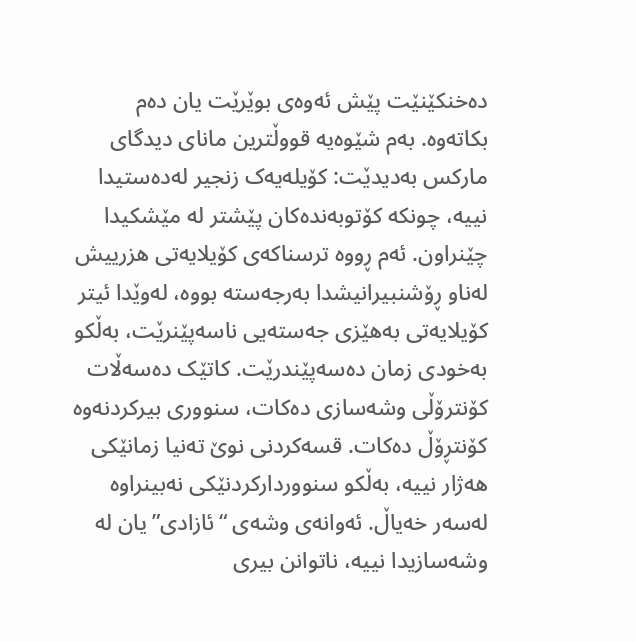دەخنکێنێت پێش ئەوەی بوێرێت یان دەم بکاتەوە. بەم شێوەیە قووڵترین مانای دیدگای مارکس بەدیدێت: کۆیلەیەک زنجیر لەدەستیدا نییە، چونکە کۆتوبەندەکان پێشتر لە مێشکیدا چێنراون. ئەم ڕووە ترسناکەی کۆیلایەتی هزرییش لەناو ڕۆشنبیرانیشدا بەرجەستە بووە، لەوێدا ئیتر کۆیلایەتی بەهێزی جەستەیی ناسەپێنرێت، بەڵکو بەخودی زمان دەسەپێندرێت. کاتێک دەسەڵات کۆنترۆڵی وشەسازی دەکات، سنووری بیرکردنەوە کۆنتڕۆڵ دەکات. قسەکردنی نوێ تەنیا زمانێکی هەژار نییە، بەڵکو سنووردارکردنێکی نەبینراوە لەسەر خەیاڵ. ئەوانەی وشەی “ئازادی”یان لە وشەسازیدا نییە، ناتوانن بیری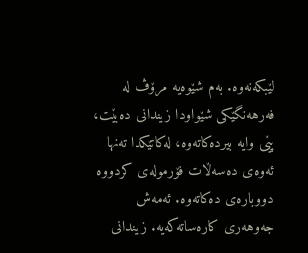لێبکەنەوە. بەم شێوەیە مرۆڤ لە فەرهەنگێکی شێواودا زیندانی دەبێت، پێی وایە بیردەکاتەوە، لەکاتێکدا تەنها ئەوەی دەسەڵات فۆرمولەی کردووە دووبارەی دەکاتەوە. ئەمەش جەوهەری کارەساتەکەیە. زیندانی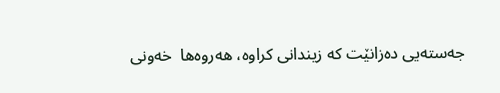جەستەیی دەزانێت کە زیندانی کراوە، هەروەها  خەونی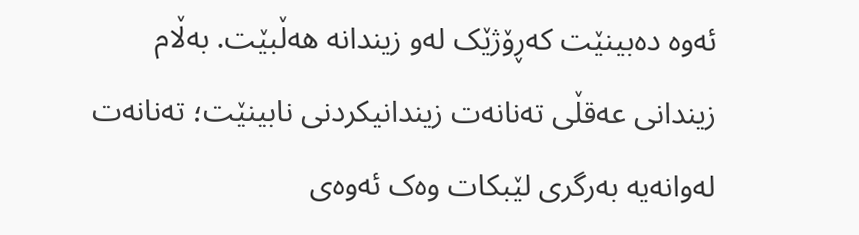ئەوە دەبینێت کەڕۆژێک لەو زیندانە هەڵبێت. بەڵام زیندانی عەقڵی تەنانەت زیندانیکردنی نابینێت؛ تەنانەت لەوانەیە بەرگری لێبکات وەک ئەوەی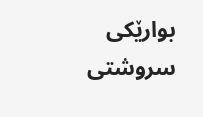بوارێکی سروشتی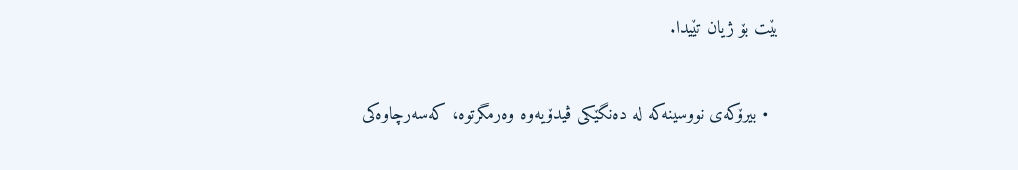بێت بۆ ژیان تێیدا.

  • بیرۆکەی نووسینەکە لە دەنگێکی ڤیدۆیەوە وەرمگرتوە، کەسەرچاوەکی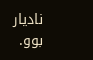نادیار بوو.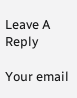Leave A Reply

Your email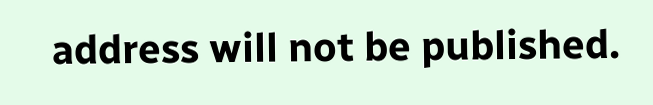address will not be published.